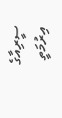ސީރިއާގެ އިރުމަތީ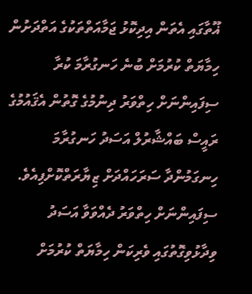ޣޫތާގައި އެތަން އިދިކޮޅު ޖަމާއަތްތަކުގެ އަތްދަށުން ހިމާޔަތް ކުރުމަށް ބުނެ ހަނގުރާމަ ކުރާ ސިފައިންނަށް ހިތްވަރު ދިނުމުގެ ގޮތުން އެޤައުމުގެ ރައީސް ބައްޝާރުލް އަސަދު ހަނގުރާމަ ހިނގަމުންދާ ސަރަހައްދަށް ޒިޔާރަތްކޮށްފިއެވެ.
ސިފައިންނަށް ހިތްވަރު ދެއްވަވާ އަސަދު ވިދާޅުވިގޮތުގައި ވެރިކަން ހިމާޔަތް ކުރުމަށް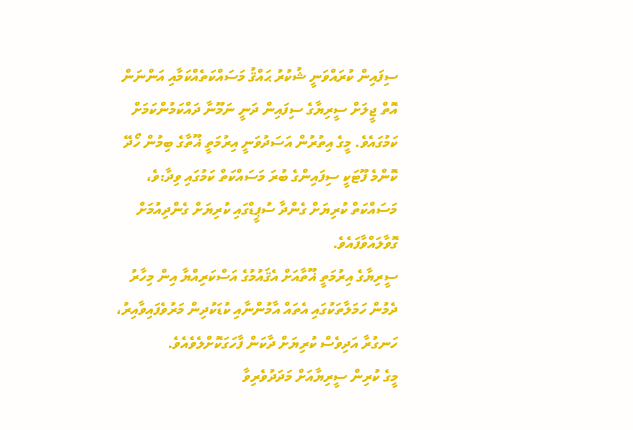ސިފައިން ކުރައްވަނީ ޝުކުރު ޙައްޤު މަސައްކަތެއްކަމާއި އަންނަން އޮތް ޖީލަށް ސީރިޔާގެ ސިފައިން ދަނީ ނަމޫނާ ދައްކަމުންކަމަށް ކަމުގައެވެ. މީގެ އިތުރުން އަސަދުވަނީ އިރުމަތީ ޣޫތާގެ ބިމުން ހޯދޭ ކޮންމެ ފޫޓަކީ ސިފައިންގެ ބުރަ މަސައްކަތް ކަމުގައި ވިދާ:ވެ، މަސައްކަތް ކުރިޔަށް ގެންދާ ސުޕީޑްގައި ކުރިޔަށް ގެންދިއުމަށް ގޮވާލައްވާފައެވެ.
ސީރިޔާގެ އިރުމަތީ ޣޫތާއަށް އެޤައުމުގެ އަސްކަރިއްޔާ އިން މިހާރު ދެމުން ހަމަލާތަކުގައި އެތައް އާމުންނާއި ކުޑަކުދިން މަރުވެފައިވާއިރު، ހަނގުރާ އަދިވެސް ކުރިޔަށް ދާކަން ފާހަގަކޮށްލެވެއެވެ.
މީގެ ކުރިން ސީރިޔާއަށް މަދަދުވެރިވާ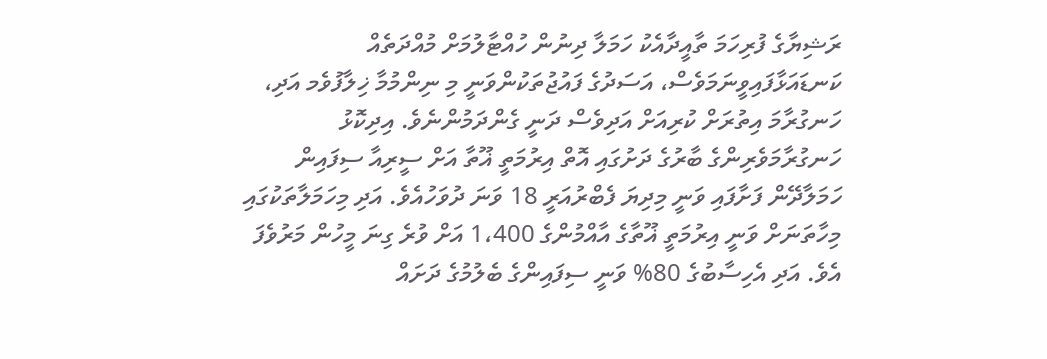ރަޝިޔާގެ ފުރިހަމަ ތާއީދާއެކު ހަމަލާ ދިނުން ހުއްޓާލުމަށް މުއްދަތެއް ކަނޑައަޅާފައިވީނަމަވެސް، އަސަދުގެ ފައުޖުތަކުންވަނީ މި ނިންމުމާ ޚިލާފުވެމ އަދި، ހަނގުރާމަ އިތުރަށް ކުރިއަށް އަދިވެސް ދަނީ ގެންދަމުންނެވެ. އިދިކޮޅު ހަނގުރާމަވެރިންގެ ބާރުގެ ދަށުގައި އޮތް އިރުމަތީ ޣޫތާ އަށް ސީރިއާ ސިފައިން ހަމަލާދޭން ފަށާފައި ވަނީ މިދިޔަ ފެބްރުއަރީ 18 ވަނަ ދުވަހުއެވެ. އަދި މިހަމަލާތަކުގައި މިހާތަނަށް ވަނީ އިރުމަތީ ޣޫތާގެ އާއްމުންގެ 1،400 އަށް ވުރެ ގިނަ މީހުން މަރުވެފަ އެވެ. އަދި އެހިސާބުގެ 80% ވަނީ ސިފައިންގެ ބެލުމުގެ ދަށައް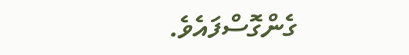ގެންގޮސްފައެވެ.